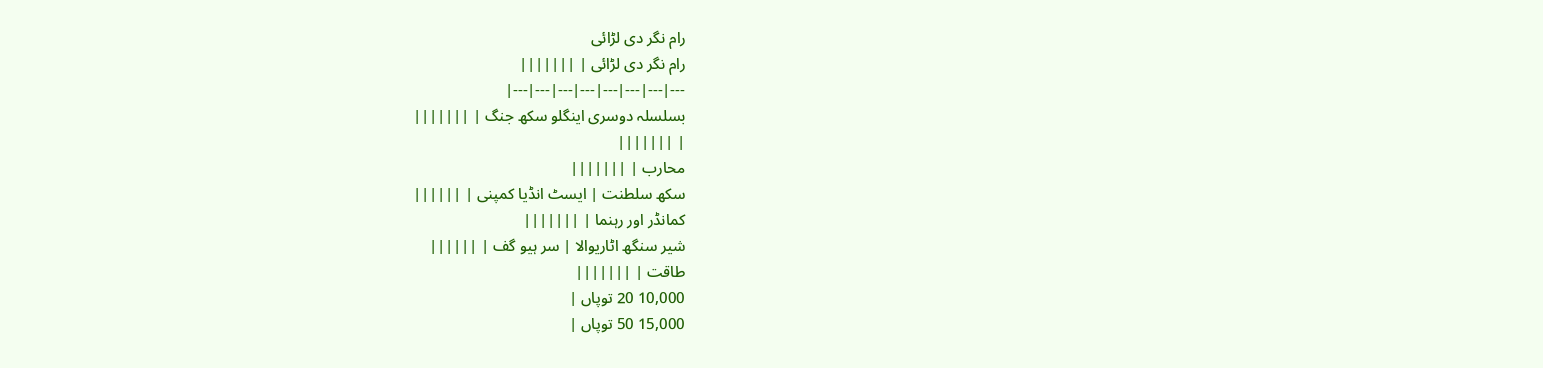رام نگر دی لڑائی
رام نگر دی لڑائی | |||||||
---|---|---|---|---|---|---|---|
بسلسلہ دوسری اینگلو سکھ جنگ | |||||||
| |||||||
محارب | |||||||
سکھ سلطنت | ایسٹ انڈیا کمپنی | ||||||
کمانڈر اور رہنما | |||||||
شیر سنگھ اٹاریوالا | سر ہیو گف | ||||||
طاقت | |||||||
10,000 20 توپاں |
15,000 50 توپاں |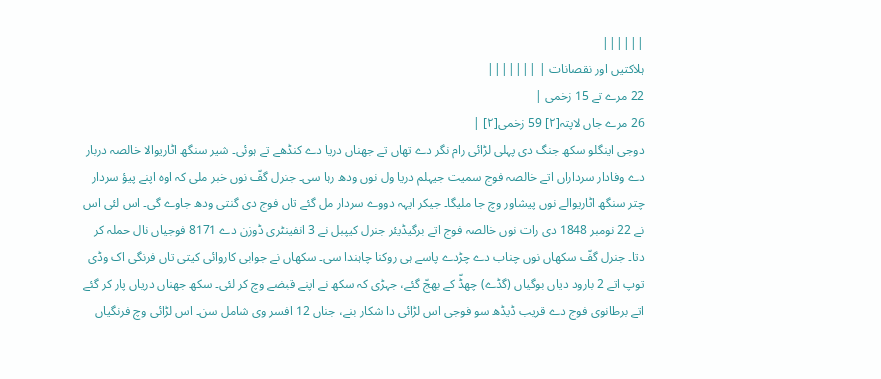||||||
ہلاکتیں اور نقصانات | |||||||
22 مرے تے 15 زخمی |
26 مرے جاں لاپتہ[۲] 59 زخمی[۲] |
دوجی اینگلو سکھ جنگ دی پہلی لڑائی رام نگر دے تھاں تے جھناں دریا دے کنڈھے تے ہوئی۔ شیر سنگھ اٹاریوالا خالصہ دربار دے وفادار سرداراں اتے خالصہ فوج سمیت جیہلم دریا ول نوں ودھ رہا سی۔ جنرل گفّ نوں خبر ملی کہ اوہ اپنے پیؤ سردار چتر سنگھ اٹاریوالے نوں پیشاور وچ جا ملیگا۔ جیکر ایہہ دووے سردار مل گئے تاں فوج دی گنتی ودھ جاوے گی۔ اس لئی اس نے 22 نومبر 1848 دی رات نوں خالصہ فوج اتے برگیڈیئر جنرل کیپبل نے 3 انفینٹری ڈوزن دے 8171 فوجیاں نال حملہ کر دتا۔ جنرل گفّ سکھاں نوں چناب دے چڑدے پاسے ہی روکنا چاہندا سی۔ سکھاں نے جوابی کاروائی کیتی تاں فرنگی اک وڈی توپ اتے 2 بارود دیاں بوگیاں (گڈے) چھڈّ کے بھجّ گئے، جہڑی کہ سکھ نے اپنے قبضے وچ کر لئی۔ سکھ جھناں دریاں پار کر گئے اتے برطانوی فوج دے قریب ڈیڈھ سو فوجی اس لڑائی دا شکار بنے، جناں 12 افسر وی شامل سن۔ اس لڑائی وچ فرنگیاں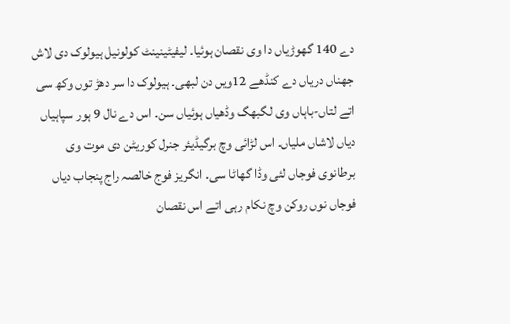دے 140 گھوڑیاں دا وی نقصان ہوئیا۔ لیفیٹینینٹ کولونیل ہیولوک دی لاش جھناں دریاں دے کنڈھے 12ویں دن لبھی۔ ہیولوک دا سر دھڑ توں وکھ سی اتے لتاں-باہاں وی لگبھگ وڈھیاں ہوئیاں سن۔ اس دے نال 9 ہور سپاہیاں دیاں لاشاں ملیاں۔ اس لڑائی وچ برگیڈیئر جنرل کوریٹن دی موت وی برطانوی فوجاں لئی وڈا گھاٹا سی۔ انگریز فوج خالصہ راج پنجاب دیاں فوجاں نوں روکن وچ نکام رہی اتے اس نقصان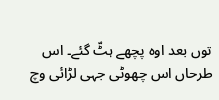توں بعد اوہ پچھے ہٹّ گئے۔ اس طرحاں اس چھوٹی جہی لڑائی وچ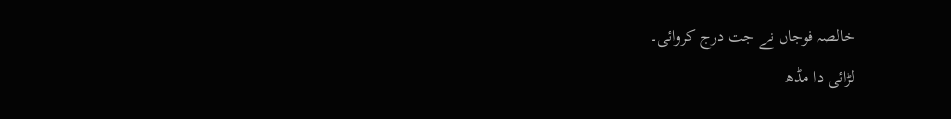خالصہ فوجاں نے جت درج کروائی۔
لڑائی دا مڈھ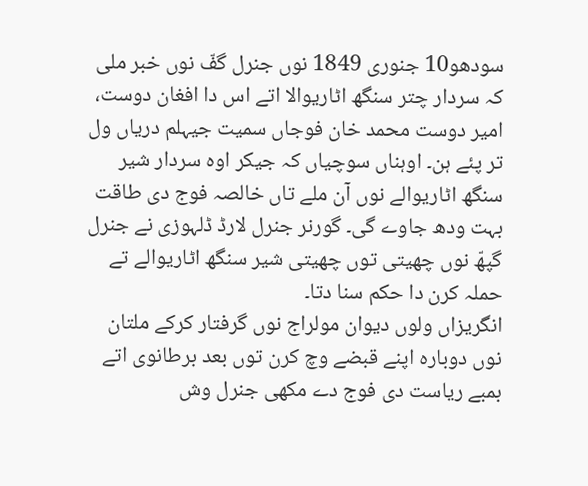سودھو10 جنوری 1849 نوں جنرل گفّ نوں خبر ملی کہ سردار چتر سنگھ اٹاریوالا اتے اس دا افغان دوست، امیر دوست محمد خان فوجاں سمیت جیہلم دریاں ول تر پئے ہن۔ اوہناں سوچیاں کہ جیکر اوہ سردار شیر سنگھ اٹاریوالے نوں آن ملے تاں خالصہ فوج دی طاقت بہت ودھ جاوے گی۔ گورنر جنرل لارڈ ڈلہوزی نے جنرل گپھّ نوں چھیتی توں چھیتی شیر سنگھ اٹاریوالے تے حملہ کرن دا حکم سنا دتا۔
انگریزاں ولوں دیوان مولراج نوں گرفتار کرکے ملتان نوں دوبارہ اپنے قبضے وچ کرن توں بعد برطانوی اتے بمبے ریاست دی فوج دے مکھی جنرل وش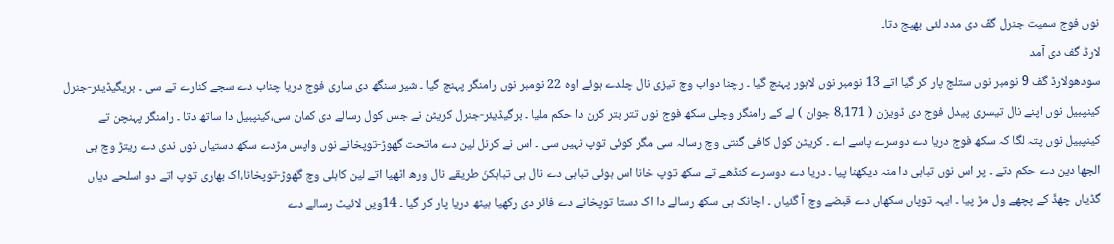نوں فوج سمیت جنرل گفّ دی مدد لئی بھیج دتا۔
لارڈ گف دی آمد
سودھولارڈ گف 9 نومبر نوں ستلج پار کر گیا اتے 13 نومبر نوں لاہور پہنچ گیا ۔ رچنا دواب وچ تیزی نال چلدے ہوئے اوہ 22 نومبر نوں رامنگر پہنچ گیا ۔ شیر سنگھ دی ساری فوج دریا چناب دے سجے کنارے تے سی ۔ بریگیڈیئر-جنرل کینپبیل نوں اپنے نال تیسری پیدل فوج دی ڈویزن ( 8،171 جوان ) لے کے رامنگر وچلی سکھ فوج نوں تتر بتر کرن دا حکم ملیا ۔ برگیڈیئر-جنرل کریٹن نے جس کول رسالے دی کمان سی،کینپبیل دا ساتھ دتا ۔ رامنگر پہنچن تے کینپبیل نوں پتہ لگا کہ سکھ فوج دریا دے دوسرے پاسے اے ۔ کریٹن کول کافی گنتی وچ رسالہ سی مگر کوئی توپ نہیں سی ۔ اس نے کرنل لین دے ماتحت گھوڑ-توپخانے نوں واپس مڑدے سکھ دستیاں نوں ندی دے ریتڑ وچ ہی الجھا دین دے حکم دتے ۔ پر اس نوں تباہی دا منہ دیکھنا پیا ۔ دریا دے دوسرے کنڈھے تے سکھ توپ خانا اس ہوئی تباہی دے نال ہی تباہکنّ طریقے نال ورھ اٹھیا اتے لین کاہلی وچ گھوڑ-توپخانا،اک بھاری توپ اتے دو اسلحے دیاں گڈیاں چھڈّ کے پچھے ول مڑ پیا ۔ ایہہ توپاں سکھاں دے قبضے وچ آ گئیاں ۔ اچانک ہی سکھ رسالے دا اک دستا توپخانے دے فائر دی رکھیا ہیٹھ دریا پار کر گیا ۔ 14ویں لائیٹ رسالے دے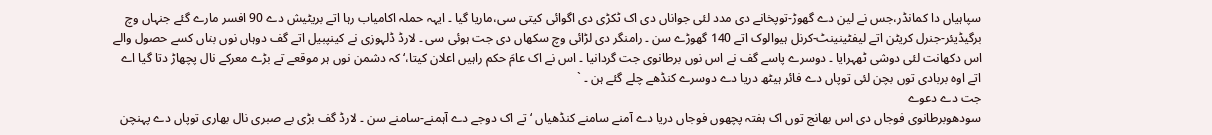سپاہیاں دا کمانڈر،جس نے لین دے گھوڑ-توپخانے دی مدد لئی جواناں دی اک ٹکڑی دی اگوائی کیتی سی،ماریا گیا ۔ ایہہ حملہ اکامیاب رہا اتے بریٹیش دے 90 افسر مارے گئے جنہاں وچ برگیڈیئر-جنرل کریٹن اتے لیفٹینینٹ-کرنل ہیوالوک اتے 140 گھوڑے سن ۔ رامنگر دی لڑائی وچ سکھاں دی جت ہوئی سی ۔ لارڈ ڈلہوزی نے کینپبیل اتے گف دوہاں نوں بناں کسے حصول والے اس دکھانت لئی دوشی ٹھہرایا ۔ دوسرے پاسے گف نے اس نوں برطانوی جت گردانیا ۔ اس نے اک عامَ حکم راہیں اعلان کیتا،‘ کہ دشمن نوں ہر موقعے تے بڑے معرکے نال پچھاڑ دتا گیا اے اتے اوہ بربادی توں بچن لئی توپاں دے فائر ہیٹھ دریا دے دوسرے کنڈھے چلے گئے ہن ۔ `
جت دے دعوے
سودھوبرطانوی فوجاں دی اس بھانج توں اک ہفتہ پچھوں فوجاں دریا دے آمنے سامنے کنڈھیاں ‘ تے اک دوجے دے آہمنے-سامنے سن ۔ لارڈ گف بڑی بے صبری نال بھاری توپاں دے پہنچن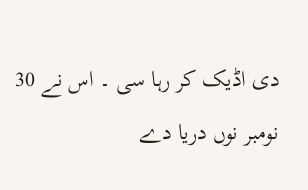دی اڈیک کر رہا سی ۔ اس نے 30 نومبر نوں دریا دے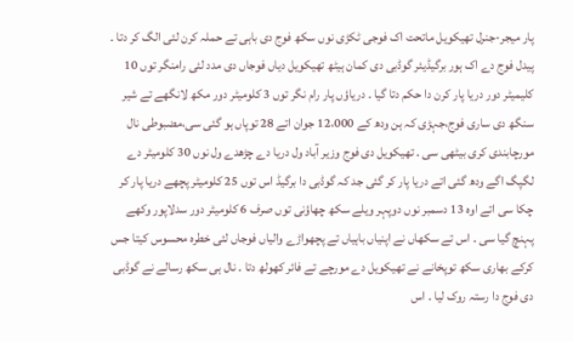پار میجر-جنرل تھیکویل ماتحت اک فوجی ٹکڑی نوں سکھ فوج دی باہی تے حملہ کرن لئی الگ کر دتا ۔ پیدل فوج دے اک ہور برگیڈیئر گوڈبی دی کمان ہیٹھ تھیکویل دیاں فوجاں دی مدد لئی رامنگر توں 10 کلیمیٹر دور دریا پار کرن دا حکم دتا گیا ۔ دریاؤں پار رام نگر توں 3 کلومیٹر دور مکھ لانگھے تے شیر سنگھ دی ساری فوج،جہڑی کہ ہن ودھ کے 12،000 جوان اتے 28 توپاں ہو گئی سی،مضبوطی نال مورچابندی کری بیٹھی سی ۔ تھیکویل دی فوج وزیر آباد ول دریا دے چڑھدے ول نوں 30 کلومیٹر دے لگپگ اگے ودھ گئی اتے دریا پار کر گئی جد کہ گوڈبی دا برگیڈ اس توں 25 کلومیٹر پچھے دریا پار کر چکا سی اتے اوہ 13 دسمبر نوں دوپہر ویلے سکھ چھاؤنی توں صرف 6 کلومیٹر دور سدلاپور وکھے پہنچ گیا سی ۔ اس تے سکھاں نے اپنیاں باہیاں تے پچھواڑے والیاں فوجاں لئی خطرہ محسوس کیتا جس کرکے بھاری سکھ توپخانے نے تھیکویل دے مورچے تے فائر کھولھ دتا ۔ نال ہی سکھ رسالے نے گوڈبی دی فوج دا رستہ روک لیا ۔ اس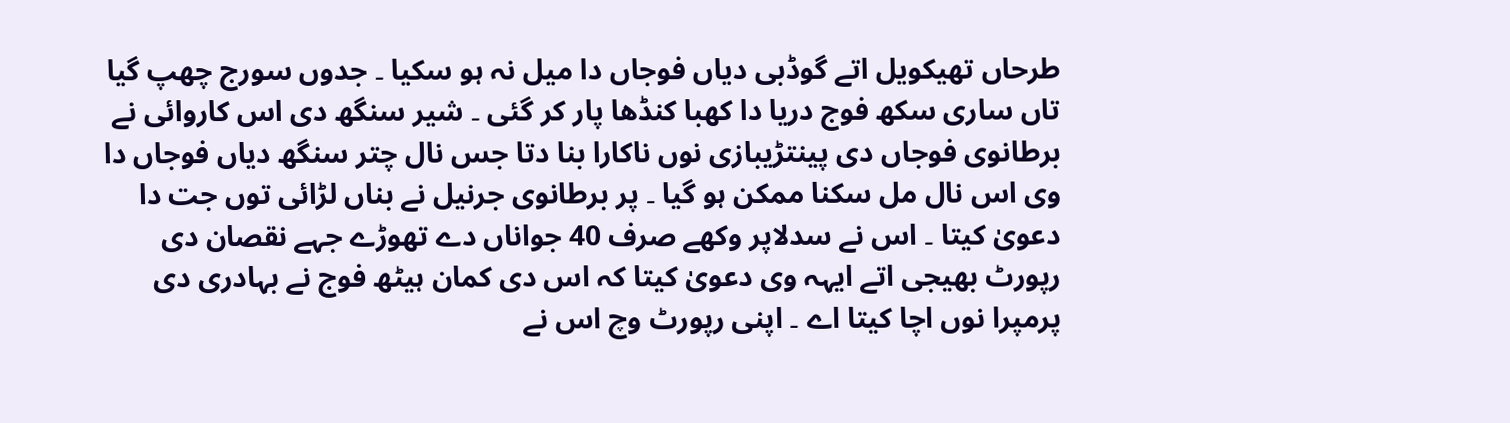طرحاں تھیکویل اتے گوڈبی دیاں فوجاں دا میل نہ ہو سکیا ۔ جدوں سورج چھپ گیا تاں ساری سکھ فوج دریا دا کھبا کنڈھا پار کر گئی ۔ شیر سنگھ دی اس کاروائی نے برطانوی فوجاں دی پینتڑیبازی نوں ناکارا بنا دتا جس نال چتر سنگھ دیاں فوجاں دا وی اس نال مل سکنا ممکن ہو گیا ۔ پر برطانوی جرنیل نے بناں لڑائی توں جت دا دعویٰ کیتا ۔ اس نے سدلاپر وکھے صرف 40 جواناں دے تھوڑے جہے نقصان دی رپورٹ بھیجی اتے ایہہ وی دعویٰ کیتا کہ اس دی کمان ہیٹھ فوج نے بہادری دی پرمپرا نوں اچا کیتا اے ۔ اپنی رپورٹ وچ اس نے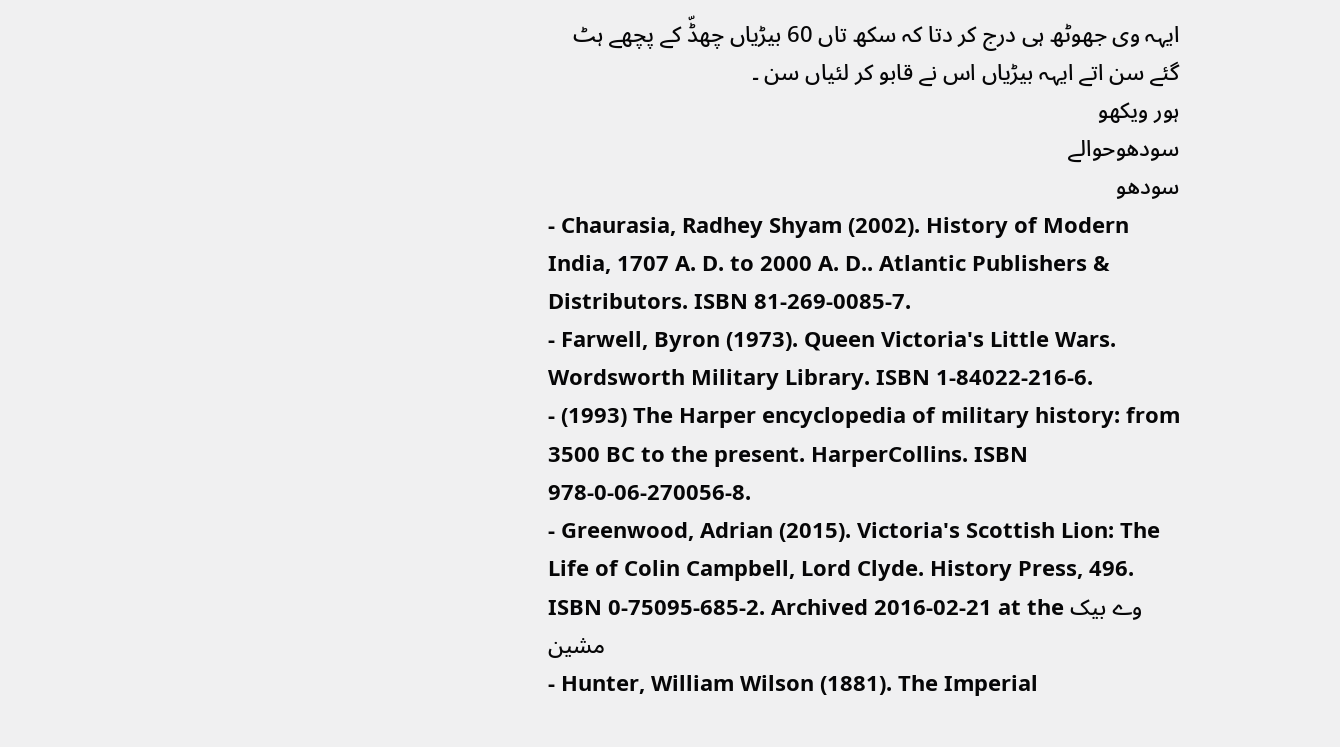ایہہ وی جھوٹھ ہی درج کر دتا کہ سکھ تاں 60 بیڑیاں چھڈّ کے پچھے ہٹ گئے سن اتے ایہہ بیڑیاں اس نے قابو کر لئیاں سن ۔
ہور ویکھو
سودھوحوالے
سودھو
- Chaurasia, Radhey Shyam (2002). History of Modern India, 1707 A. D. to 2000 A. D.. Atlantic Publishers & Distributors. ISBN 81-269-0085-7.
- Farwell, Byron (1973). Queen Victoria's Little Wars. Wordsworth Military Library. ISBN 1-84022-216-6.
- (1993) The Harper encyclopedia of military history: from 3500 BC to the present. HarperCollins. ISBN 978-0-06-270056-8.
- Greenwood, Adrian (2015). Victoria's Scottish Lion: The Life of Colin Campbell, Lord Clyde. History Press, 496. ISBN 0-75095-685-2. Archived 2016-02-21 at the وے بیک مشین
- Hunter, William Wilson (1881). The Imperial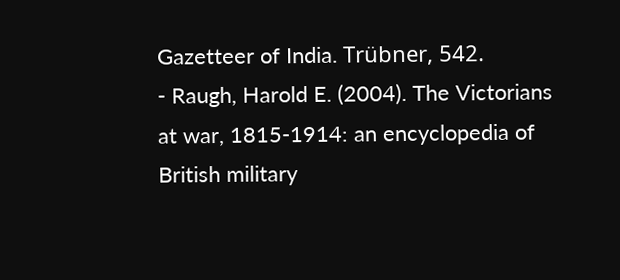Gazetteer of India. Trübner, 542.
- Raugh, Harold E. (2004). The Victorians at war, 1815-1914: an encyclopedia of British military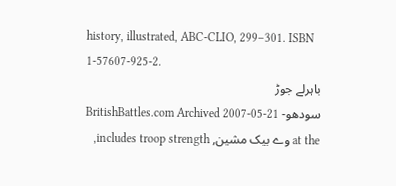history, illustrated, ABC-CLIO, 299–301. ISBN 1-57607-925-2.
باہرلے جوڑ
سودھو- BritishBattles.com Archived 2007-05-21 at the وے بیک مشین, includes troop strength,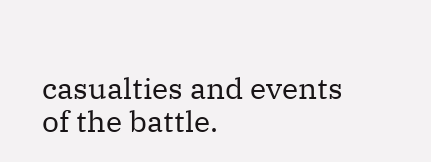casualties and events of the battle.